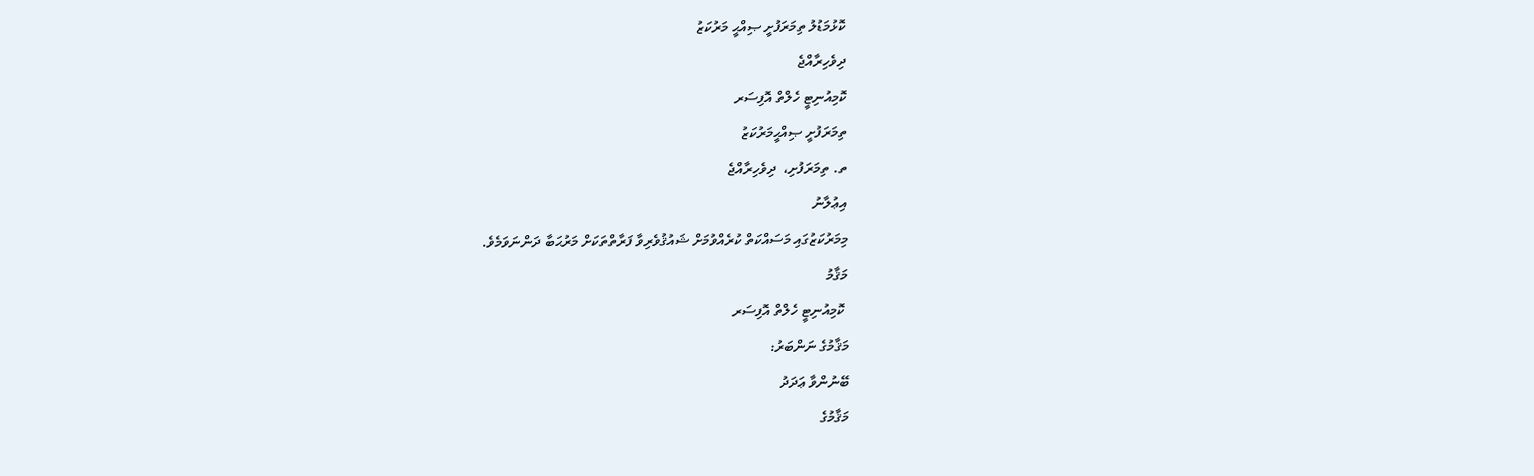ކޮޅުމަޑުލު ތިމަރަފުށީ ޞިއްޙީ މަރުކަޒު
ދިވެހިރާއްޖެ
ކޮމިއުނިޓީ ހެލްތް އޮފިސަރ
ތިމަރަފުށީ ޞިއްޙީމަރުކަޒު
ތ. ތިމަރަފުށި،  ދިވެހިރާއްޖެ
އިޢުލާނު
މިމަރުކަޒުގައި މަސައްކަތް ކުރެއްވުމަށް ޝައުޤުވެރިވާ ފަރާތްތަކަށް މަރުޙަބާ ދަންނަވަމެވެ.
މަޤާމު
 ކޮމިއުނިޓީ ހެލްތް އޮފިސަރ
މަޤާމުގެ ނަންބަރު:
ބޭނުންވާ ޢަދަދު
މަޤާމުގެ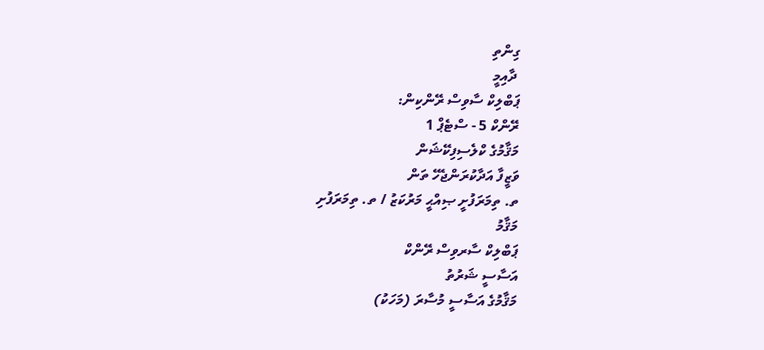ގިންތި
 ދާއިމީ
ޕަބްލިކް ސާވިސް ރޭންކިން:
ރޭންކް 5 - ސްޓެޕް 1
މަޤާމުގެ ކްލެސިފިކޭޝަން
ވަޒީފާ އަދާކުރަންޖެހޭ ތަން
ތ. ތިމަރަފުށީ ޞިއްޙީ މަރުކަޒު / ތ. ތިމަރަފުށި
މަޤާމު
ޕަބްލިކް ސާރވިސް ރޭންކް
އަސާސީ ޝަރުތު
މަޤާމުގެ އަސާސީ މުސާރަ (މަހަކު)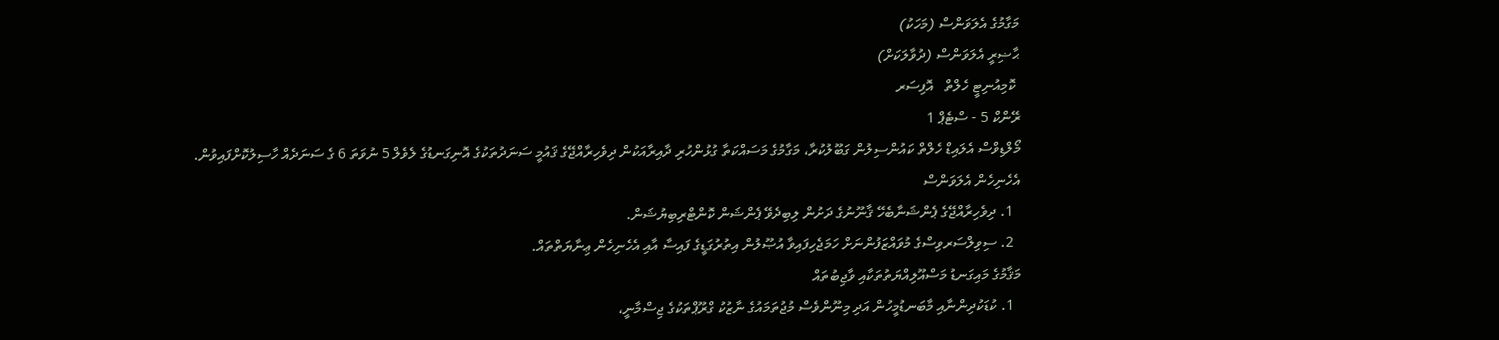މަގާމުގެ އެލަވަންސް (މަހަކު)
ޙާޟިރީ އެލަވަންސް (ދުވާލަކަށް)
 ކޮމިއުނިޓީ ހެލްތް   އޮފިސަރ
ރޭންކް 5 - ސްޓެޕް 1
މޯލްޑިވްސް އެލައިޑް ހެލްތް ކައުންސިލުން ގަބޫލުކުރާ، މަގާމުގެ މަސައްކަތާ ގުޅުންހުރި ދާއިރާއަކުން ދިވެހިރާއްޖޭގެ ޤައުމީ ސަނަދުތަކުގެ އޮނިގަނޑުގެ ލެވެލް 5 ނުވަތަ 6 ގެ ސަނަދެއް ހާސިލުކޮށްފައިވުން.
އެހެނިހެން އެލަވަންސް
  1. ދިވެހިރާއްޖޭގެ ޕެންޝަނާބެހޭ ޤާނޫނުގެ ދަށުން ލިބިދެވޭ ޕެންޝަން ކޮންޓްރިބިޔުޝަން.
  2. ސިވިލްސަރވިސްގެ މުވައްޒަފުންނަށް ހަމަޖެހިފައިވާ އުޞޫލުން އިތުރުގަޑީގެ ފައިސާ އާއި އެހެނިހެން ޢިނާޔަތްތައް.
މަޤާމުގެ މައިގަނޑު މަސްއޫލިއްޔަތުތަކާއި ވާޖިބުތައް
  1. ކުޑަކުދިންނާއި މާބަނޑުމީހުން އަދި މިނޫންވެސް މުޖުތަމައުގެ ނާޒުކު ގްރޫޕްތަކުގެ ޖިސްމާނީ،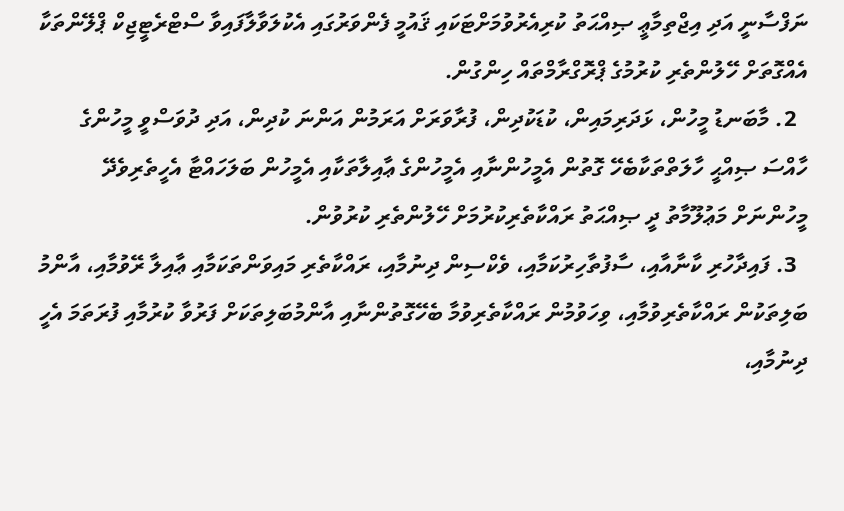ނަފްސާނީ އަދި އިޖްތިމާޢީ ޞިއްޙަތު ކުރިއެރުވުމަށްޓަކައި ޤައުމީ ފެންވަރުގައި އެކުލަވާލާފައިވާ ސްޓްރެޓީޖިކް ޕްލޭންތަކާ އެއްގޮތަށް ހޭލުންތެރި ކުރުމުގެ ޕްރޮގްރާމްތައް ހިންގުން.
  2. މާބަނޑު މީހުން، ޅަދަރިމައިން، ކުޑަކުދިން، ފުރާވަރަށް އަރަމުން އަންނަ ކުދިން، އަދި ދުވަސްވީ މީހުންގެ ހާއްސަ ޞިއްޙީ ހާލަތްތަކާބެހޭ ގޮތުން އެމީހުންނާއި އެމީހުންގެ ޢާއިލާތަކާއި އެމީހުން ބަލަހައްޓާ އެހީތެރިވެދޭ މީހުންނަށް މަޢުލޫމާތު ދީ ޞިއްޙަތު ރައްކާތެރިކުރުމަށް ހޭލުންތެރި ކުރުވުން.
  3. ފައިދާހުރި ކާނާއާއި، ސާފުތާހިރުކަމާއި، ވެކްސިން ދިނުމާއި، ރައްކާތެރި މައިވަންތަކަމާއި ޢާއިލާ ރޭވުމާއި، އާންމު ބަލިތަކުން ރައްކާތެރިވުމާއި، ވިހަވުމުން ރައްކާތެރިވުމާ ބެހޭގޮތުންނާއި އާންމުބަލިތަކަށް ފަރުވާ ކުރުމާއި ފުރަތަމަ އެހީ ދިނުމާއި،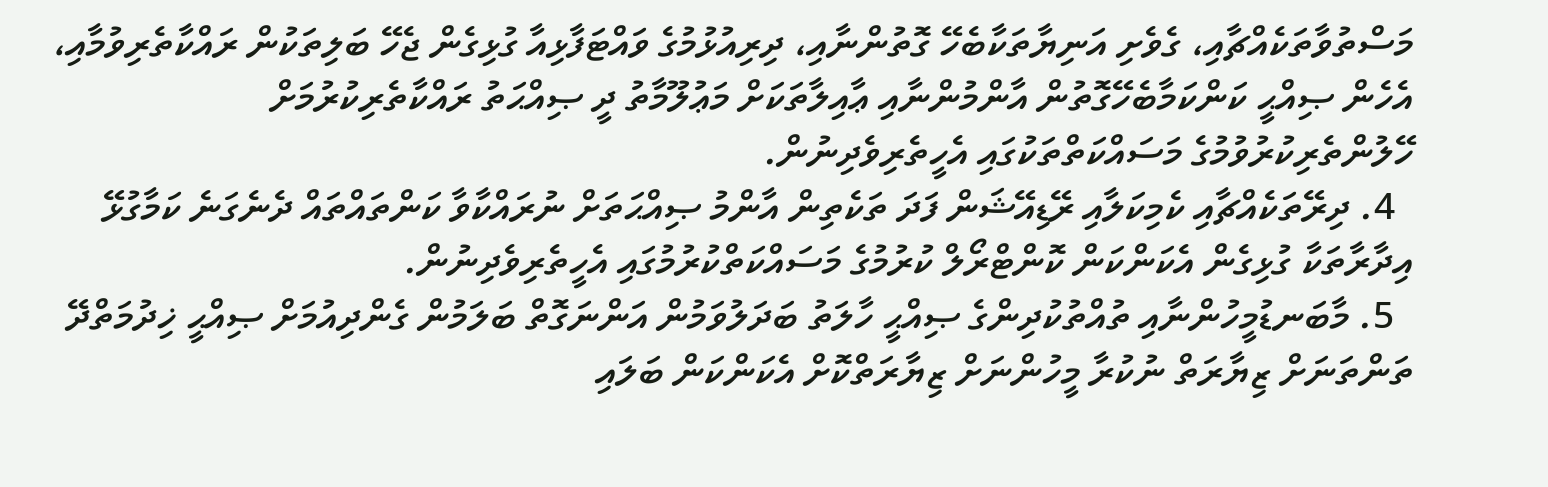މަސްތުވާތަކެއްޗާއި، ގެވެށި އަނިޔާތަކާބެހޭ ގޮތުންނާއި، ދިރިއުޅުމުގެ ވައްޓަފާޅިއާ ގުޅިގެން ޖެހޭ ބަލިތަކުން ރައްކާތެރިވުމާއި، އެހެން ޞިއްޙީ ކަންކަމާބެހޭގޮތުން އާންމުންނާއި ޢާއިލާތަކަށް މަޢުލޫމާތު ދީ ޞިއްޙަތު ރައްކާތެރިކުރުމަށް ހޭލުންތެރިކުރުވުމުގެ މަސައްކަތްތަކުގައި އެހީތެރިވެދިނުން.
  4. ދިރޭތަކެއްޗާއި ކެމިކަލާއި ރޭޑިއޭޝަން ފަދަ ތަކެތިން އާންމު ޞިއްޙަތަށް ނުރައްކާވާ ކަންތައްތައް ދެނެގަނެ ކަމާގުޅޭ އިދާރާތަކާ ގުޅިގެން އެކަންކަން ކޮންޓްރޯލް ކުރުމުގެ މަސައްކަތްކުރުމުގައި އެހީތެރިވެދިނުން.
  5. މާބަނޑުމީހުންނާއި ތުއްތުކުދިންގެ ޞިއްޙީ ހާލަތު ބަދަލުވަމުން އަންނަގޮތް ބަލަމުން ގެންދިއުމަށް ޞިއްޙީ ޚިދުމަތްދޭ ތަންތަނަށް ޒިޔާރަތް ނުކުރާ މީހުންނަށް ޒިޔާރަތްކޮށް އެކަންކަން ބަލައި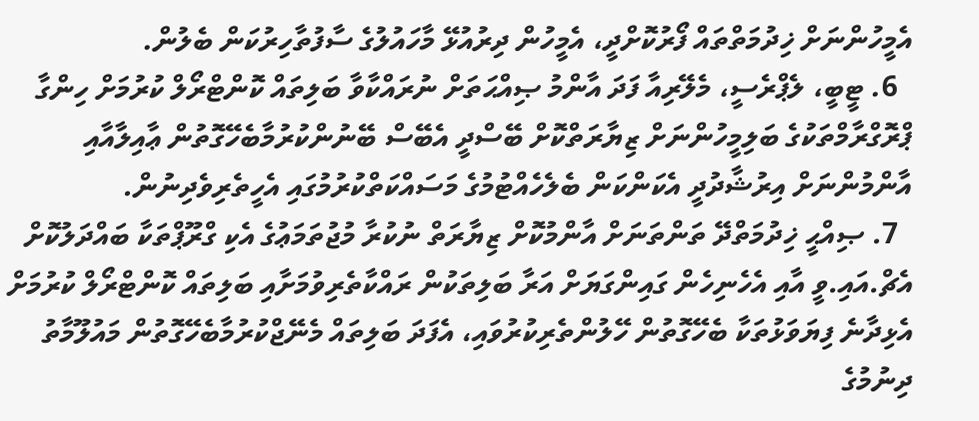އެމީހުންނަށް ޚިދުމަތްތައް ފޯރުކޮށްދީ، އެމީހުން ދިރުއުޅޭ މާހައުލުގެ ސާފުތާހިރުކަން ބެލުން.
  6. ޓީބީ، ލެޕްރެސީ، މެލޭރިއާ ފަދަ އާންމު ޞިއްޙަތަށް ނުރައްކާވާ ބަލިތައް ކޮންޓްރޯލް ކުރުމަށް ހިންގާ ޕްރޮގްރާމްތަކުގެ ބަލިމީހުންނަށް ޒިޔާރަތްކޮށް ބޭސްދީ އެބޭސް ބޭނުންކުރުމާބެހޭގޮތުން ޢާއިލާއާއި އާންމުންނަށް އިރުޝާދުދީ އެކަންކަން ބެލެހެއްޓުމުގެ މަސައްކަތްކުރުމުގައި އެހީތެރިވެދިނުން.
  7. ޞިއްޙީ ޚިދުމަތްދޭ ތަންތަނަށް އާންމުކޮށް ޒިޔާރަތް ނުކުރާ މުޖުތަމަޢުގެ އެކި ގްރޫޕްތަކާ ބައްދަލުކޮށް އެޗް.އައި.ވީ އާއި އެހެނިހެން ގައިންގަޔަށް އަރާ ބަލިތަކުން ރައްކާތެރިވުމަށާއި ބަލިތައް ކޮންޓްރޯލް ކުރުމަށް އެޅިދާނެ ފިޔަވަޅުތަކާ ބެހޭގޮތުން ހޭލުންތެރިކުރުވައި، އެފަދަ ބަލިތައް މެނޭޖްކުރުމާބެހޭގޮތުން މައުލޫމާތު ދިނުމުގެ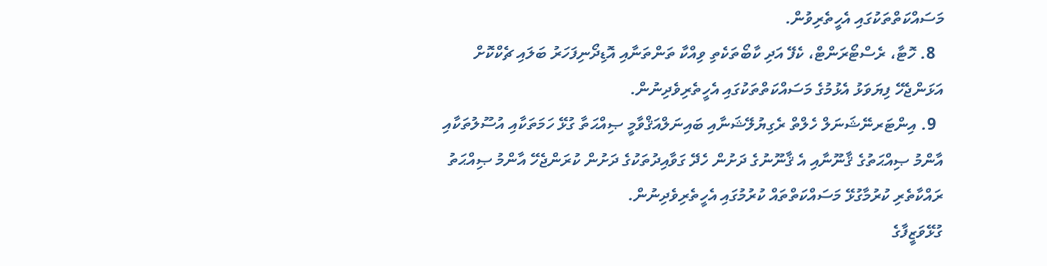މަސައްކަތްތަކުގައި އެހީތެރިވުން.
  8. ހޮޓާ، ރެސްޓޯރަންޓް، ކެފޭ އަދި ކާބޯތަކެތި ވިއްކާ ތަންތަނާއި އޮޑިދޯނިފަހަރު ބަލައި ޗެކްކޮށް އަޅަންޖެހޭ ފިޔަވަޅު އެޅުމުގެ މަސައްކަތްތަކުގައި އެހީތެރިވެދިނުން.
  9. އިންޓަރނޭޝަނަލް ހެލްތް ރެގިޔުލޭޝަނާއި ބައިނަލްއަޤްވާމީ ޞިއްޙަތާ ގުޅޭ ހަމަތަކާއި އުސޫލުތަކާއި އާންމު ޞިއްޙަތުގެ ޤާނޫނާއި އެ ޤާނޫނުގެ ދަށުން ހެދޭ ގަވާއިދުތަކުގެ ދަށުން ކުރަންޖެހޭ އާންމު ޞިއްޙަތު ރައްކާތެރި ކުރުމާގުޅޭ މަސައްކަތްތައް ކުރުމުގައި އެހީތެރިވެދިނުން.
ގުޅޭވަޒީފާގެ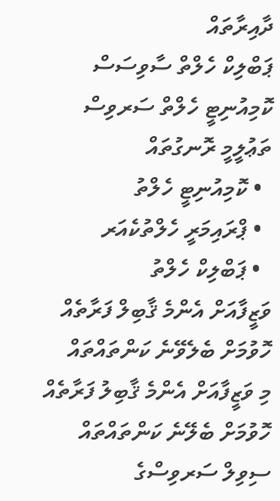ދާއިރާތައް
ޕަބްލިކް ހެލްތް ސާވިސަސް
ކޮމިއުނިޓީ ހެލްތް ސަރވިސް
ތަޢުލީމީ ރޮނގުތައް
  • ކޮމިއުނިޓީ ހެލްތު
  • ޕްރައިމަރީ ހެލްތުކެއަރ
  • ޕަބްލިކް ހެލްތު
ވަޒީފާއަށް އެންމެ ޤާބިލް ފަރާތެއް ހޮވުމަށް ބެލެވޭނެ ކަންތައްތައް
މި ވަޒީފާއަށް އެންމެ ޤާބިލު ފަރާތެއް ހޮވުމަށް ބެލޭނެ ކަންތައްތައް ސިވިލް ސަރވިސްގެ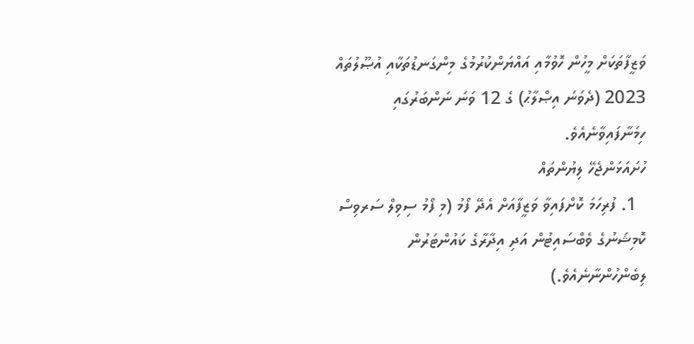ވަޒީފާތަކަށް މީހުން ހޮވުމާއި އައްޔަންކުރުމުގެ މިންގަނޑުތަކާއި އުޞޫލުތައް 2023 (ދެވަނަ އިޞްލާޙު) ގެ 12 ވަނަ ނަންބަރުގައި ހިމަނާފައިވާނެއެވެ.
ހުށައަޅަންޖެހޭ ލިޔުންތައް
  1. ފުރިހަމަ ކޮށްފައިވާ ވަޒީފާއަށް އެދޭ ފޯމު (މި ފޯމު ސިވިލް ސަރވިސް ކޮމިޝަނުގެ ވެބްސައިޓުން އަދި އިދާރާގެ ކައުންޓަރުން ލިބެންހުންނާނެއެވެ.)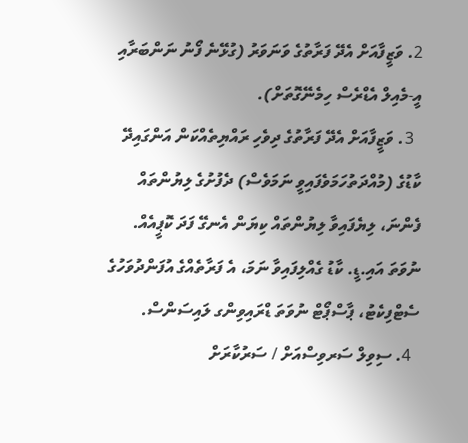2. ވަޒީފާއަށް އެދޭ ފަރާތުގެ ވަނަވަރު (ގުޅޭނެ ފޯނު ނަންބަރާއި އީ-މެއިލް އެޑްރެސް ހިމެނޭގޮތަށް).
  3. ވަޒީފާއަށް އެދޭ ފަރާތުގެ ދިވެހި ރައްޔިތެއްކަން އަންގައިދޭ ކާޑުގެ (މުއްދަތުހަމަވެފައިވީ ނަމަވެސް) ދެފުށުގެ ލިޔުންތައް ފެންނަ، ލިޔެފައިވާ ލިޔުންތައް ކިޔަން އެނގޭ ފަދަ ކޮޕީއެއް. ނުވަތަ އައި.ޑީ. ކާޑު ގެއްލިފައިވާ ނަމަ، އެ ފަރާތެއްގެ އުފަންދުވަހުގެ ސެޓްފިކެޓު، ޕާސްޕޯޓް ނުވަތަ ޑްރައިވިންގ ލައިސަންސް.
  4. ސިވިލް ސަރވިސްއަށް / ސަރުކާރަށް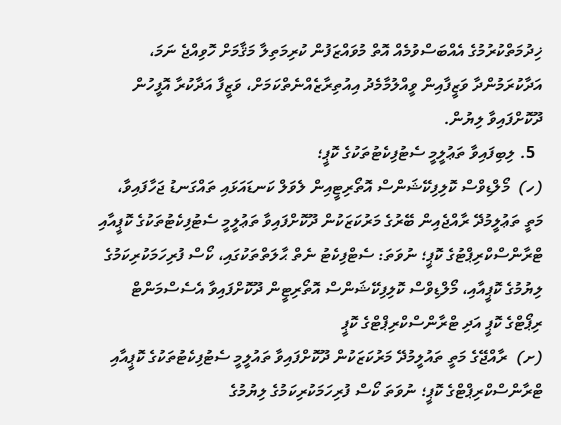ޚިދުމަތްކުރުމުގެ އެއްބަސްވުމެއް އޮތް މުވައްޒަފުން ކުރިމަތިލާ މަޤާމަށް ހޮވިއްޖެ ނަމަ، އަދާކުރަމުންދާ ވަޒީފާއިން ވީއްލުމާމެދު އިއުތިރާޒެއްނެތްކަމަށް، ވަޒީފާ އަދާކުރާ އޮފީހުން ދޫކޮށްފައިވާ ލިޔުން.
  5. ލިބިފައިވާ ތަޢުލީމީ ސެޓުފިކެޓުތަކުގެ ކޮޕީ؛
(ހ)  މޯލްޑިވްސް ކޮލިފިކޭޝަންސް އޮތޯރިޓީއިން ލެވަލް ކަނޑައަޅައި ތައްގަނޑު ޖަހާފައިވާ، މަތީ ތަޢުލީމުދޭ ރާއްޖެއިން ބޭރުގެ މަރުކަޒަކުން ދޫކޮށްފައިވާ ތަޢުލީމީ ސެޓުފިކެޓުތަކުގެ ކޮޕީއާއި ޓްރާންސްކްރިޕްޓުގެ ކޮޕީ؛ ނުވަތަ: ސެޓްފިކެޓު ނެތް ޙާލަތްތަކުގައި، ކޯސް ފުރިހަމަކުރިކަމުގެ ލިޔުމުގެ ކޮޕީއާއި، މޯލްޑިވްސް ކޮލިފިކޭޝަންސް އޮތޯރިޓީން ދޫކޮށްފައިވާ އެސެސްމަންޓް ރިޕޯޓްގެ ކޮޕީ އަދި ޓްރާންސްކްރިޕްޓްގެ ކޮޕީ
(ށ)  ރާއްޖޭގެ މަތީ ތައުލީމުދޭ މަރުކަޒަކުން ދޫކޮށްފައިވާ ތައުލީމީ ސެޓުފިކެޓުތަކުގެ ކޮޕީއާއި ޓްރާންސްކްރިޕްޓްގެ ކޮޕީ؛ ނުވަތަ ކޯސް ފުރިހަމަކުރިކަމުގެ ލިޔުމުގެ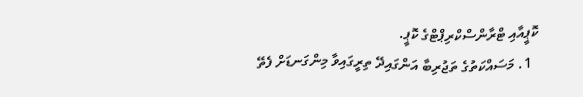ކޮޕީއާއި ޓްރާންސްކްރިޕްޓްގެ ކޮޕީ.
  1. މަސައްކަތުގެ ތަޖުރިބާ އަންގައިދޭ ތިރީގައިވާ މިންގަނޑަށް ފެތޭ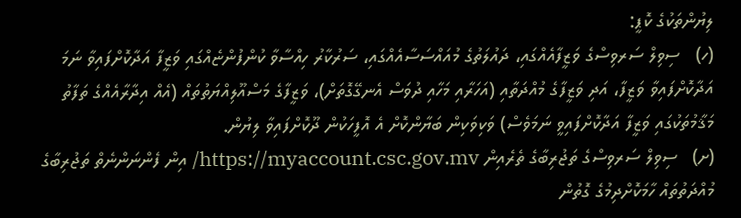ލިޔުންތަކުގެ ކޮޕީ:
(ހ)   ސިވިލް ސަރވިސްގެ ވަޒީފާއެއްގައި، ދައުލަތުގެ މުއައްސަސާއެއްގައި، ސަރުކާރު ހިއްސާވާ ކުންފުންޏެއްގައި ވަޒީފާ އަދާކޮށްފައިވާ ނަމަ އަދާކޮށްފައިވާ ވަޒީފާ، އަދި ވަޒީފާގެ މުއްދަތާއި (އަހަރާއި މަހާއި ދުވަސް އެނގޭގޮތަށް)، ވަޒީފާގެ މަސްއޫލިއްޔަތުތައް (އެއް އިދާރާއެއްގެ ތަފާތު މަޤާމުތަކުގައި ވަޒީފާ އަދާކޮށްފައިވީ ނަމަވެސް) ވަކިވަކިން ބަޔާންކޮށް އެ އޮފީހަކުން ދޫކޮށްފައިވާ ލިޔުން.
(ށ)   ސިވިލް ސަރވިސްގެ ތަޖުރިބާގެ ތެރެއިން https://myaccount.csc.gov.mv/ އިން ފެންނަންނެތް ތަޖުރިބާގެ މުއްދަތުތައް ހާމަކޮށްދިމުގެ ގޮތުން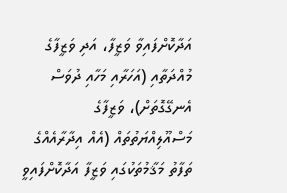އަދާކޮށްފައިވާ ވަޒީފާ، އަދި ވަޒީފާގެ މުއްދަތާއި (އަހަރާއި މަހާއި ދުވަސް އެނގޭގޮތަށް)، ވަޒީފާގެ މަސްއޫލިއްޔަތުތައް (އެއް އިދާރާއެއްގެ ތަފާތު މަޤާމުތަކުގައި ވަޒީފާ އަދާކޮށްފައިވީ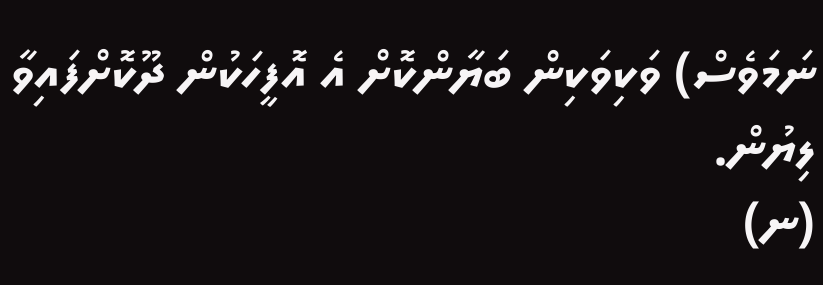ނަމަވެސް) ވަކިވަކިން ބަޔާންކޮށް އެ އޮފީހަކުން ދޫކޮށްފައިވާ ލިޔުން.
(ނ)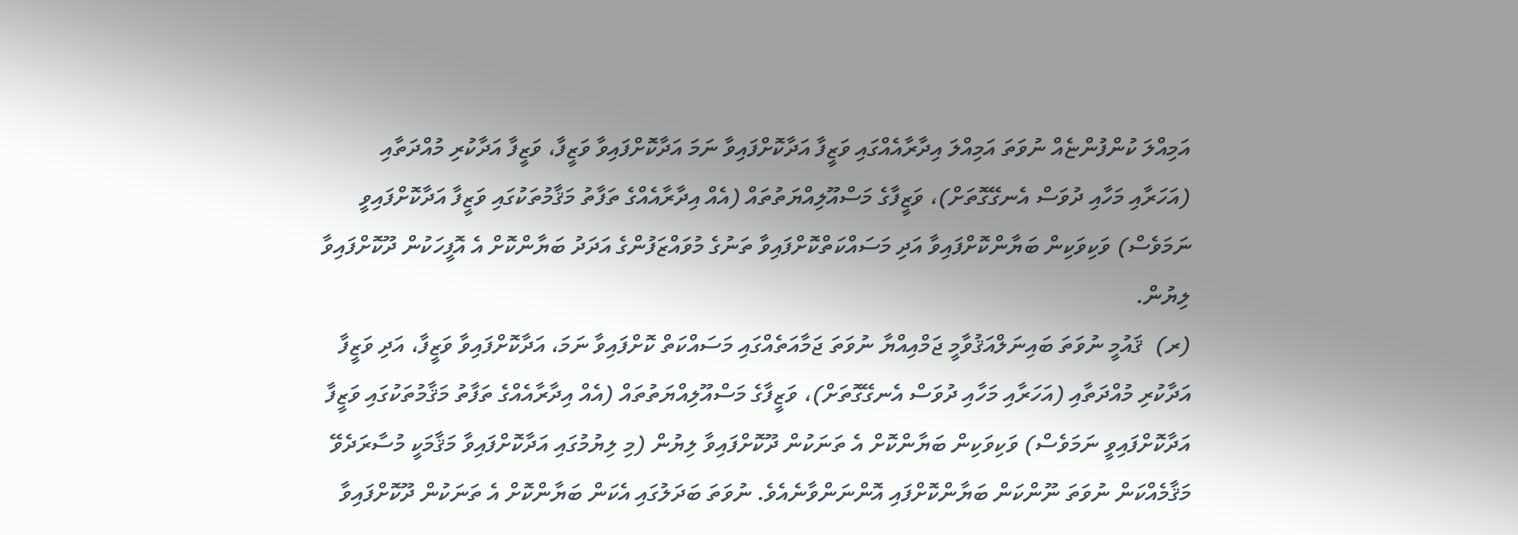އަމިއްލަ ކުންފުންޏެއް ނުވަތަ އަމިއްލަ އިދާރާއެއްގައި ވަޒީފާ އަދާކޮށްފައިވާ ނަމަ އަދާކޮށްފައިވާ ވަޒީފާ، ވަޒީފާ އަދާކުރި މުއްދަތާއި (އަހަރާއި މަހާއި ދުވަސް އެނގޭގޮތަށް)، ވަޒީފާގެ މަސްއޫލިއްޔަތުތައް (އެއް އިދާރާއެއްގެ ތަފާތު މަޤާމުތަކުގައި ވަޒީފާ އަދާކޮށްފައިވީ ނަމަވެސް) ވަކިވަކިން ބަޔާންކޮށްފައިވާ އަދި މަސައްކަތްކޮށްފައިވާ ތަނުގެ މުވައްޒަފުންގެ އަދަދު ބަޔާންކޮށް އެ އޮފީހަކުން ދޫކޮށްފައިވާ ލިޔުން.
(ރ)  ޤައުމީ ނުވަތަ ބައިނަލްއަޤުވާމީ ޖަމްއިއްޔާ ނުވަތަ ޖަމާއަތެއްގައި މަސައްކަތް ކޮށްފައިވާ ނަމަ، އަދާކޮށްފައިވާ ވަޒީފާ، އަދި ވަޒީފާ އަދާކުރި މުއްދަތާއި (އަހަރާއި މަހާއި ދުވަސް އެނގޭގޮތަށް)، ވަޒީފާގެ މަސްއޫލިއްޔަތުތައް (އެއް އިދާރާއެއްގެ ތަފާތު މަޤާމުތަކުގައި ވަޒީފާ އަދާކޮށްފައިވީ ނަމަވެސް) ވަކިވަކިން ބަޔާންކޮށް އެ ތަނަކުން ދޫކޮށްފައިވާ ލިޔުން (މި ލިޔުމުގައި އަދާކޮށްފައިވާ މަޤާމަކީ މުސާރަދެވޭ މަޤާމެއްކަން ނުވަތަ ނޫންކަން ބަޔާންކޮށްފައި އޮންނަންވާނެއެވެ. ނުވަތަ ބަދަލުގައި އެކަން ބަޔާންކޮށް އެ ތަނަކުން ދޫކޮށްފައިވާ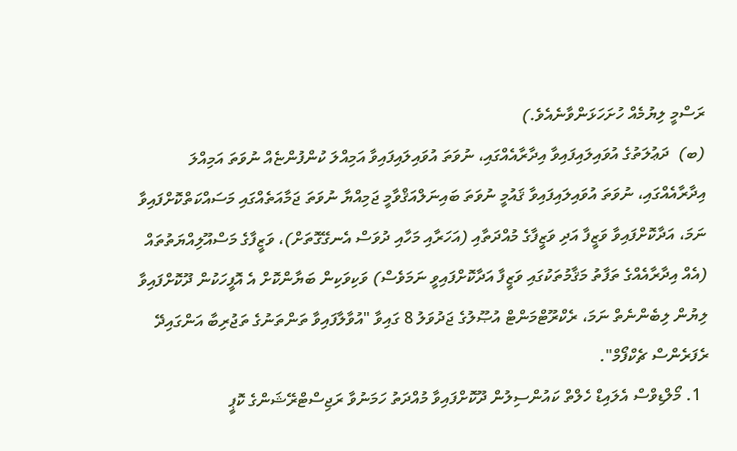ރަސްމީ ލިޔުމެއް ހުށަހަޅަންވާނެއެވެ.)
(ބ)  ދަޢުލަތުގެ އުވައިލައިފައިވާ އިދާރާއެއްގައި، ނުވަތަ އުވައިލައިފައިވާ އަމިއްލަ ކުންފުންޏެއް ނުވަތަ އަމިއްލަ އިދާރާއެއްގައި، ނުވަތަ އުވައިލައިފައިވާ ޤައުމީ ނުވަތަ ބައިނަލްއަޤްވާމީ ޖަމިއްޔާ ނުވަތަ ޖަމާއަތެއްގައި މަސައްކަތްކޮށްފައިވާ ނަމަ، އަދާކޮށްފައިވާ ވަޒީފާ އަދި ވަޒީފާގެ މުއްދަތާއި (އަހަރާއި މަހާއި ދުވަސް އެނގޭގޮތަށް)، ވަޒީފާގެ މަސްއޫލިއްޔަތުތައް (އެއް އިދާރާއެއްގެ ތަފާތު މަޤާމުތަކުގައި ވަޒީފާ އަދާކޮށްފައިވީ ނަމަވެސް) ވަކިވަކިން ބަޔާންކޮށް އެ އޮފީހަކުން ދޫކޮށްފައިވާ ލިޔުން ލިބެންނެތް ނަމަ، ރެކްރޫޓްމަންޓް އުޞޫލުގެ ޖަދުވަލު 8 ގައިވާ "އުވާލާފައިވާ ތަންތަނުގެ ތަޖުރިބާ އަންގައިދޭ ރެފަރެންސް ޗެކްފޯމް".
  1. މޯލްޑިވްސް އެލައިޑް ހެލްތް ކައުންސިލުން ދޫކޮށްފައިވާ މުއްދަތު ހަމަނުވާ ރަޖިސްޓްރޭޝަންގެ ކޮޕީ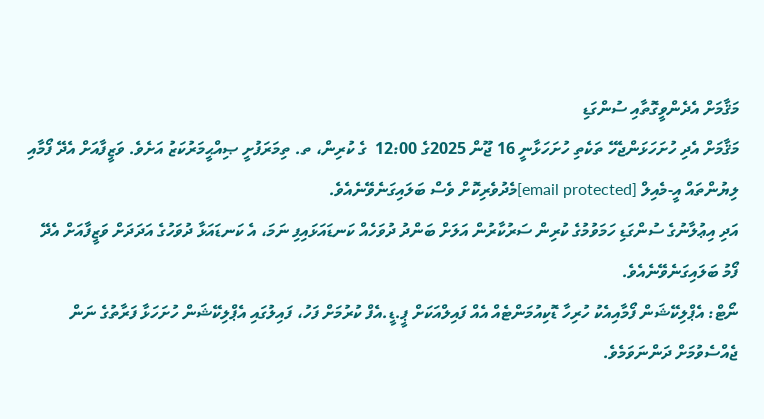މަޤާމަށް އެދެންވީގޮތާއި ސުންގަޑި
މަޤާމަށް އެދި ހުށަހަޅަންޖެހޭ ތަކެތި ހުށަހަޅާނީ 16 ޖޫން 2025ގެ 12:00  ގެ ކުރިން، ތ. ތިމަރަފުށީ ޞިއްޙީމަރުކަޒު އަށެވެ. ވަޒީފާއަށް އެދޭ ފޯމާއި ލިޔުންތައް އީ-މެއިލް [email protected]މެދުވެރިކޮށް ވެސް ބަލައިގަނެވޭނެއެވެ.
އަދި އިޢުލާނުގެ ސުންގަޑި ހަމަވުމުގެ ކުރިން ސަރުކާރުން އަލަށް ބަންދު ދުވަހެއް ކަނޑައަޅައިފި ނަމަ، އެ ކަނޑައަޅާ ދުވަހުގެ އަދަދަށް ވަޒީފާއަށް އެދޭ ފޯމު ބަލައިގަނެވޭނެއެވެ.
ނޯޓް: އެޕްލިކޭޝަން ފޯމާއިއެކު ހުރިހާ ޑޮކިއުމަންޓެއް އެއް ފައިލްއަކަށް ޕީ.ޑީ.އެފް ކުރުމަށް ފަހު، ފައިލުގައި އެޕްލިކޭޝަން ހުށަހަޅާ ފަރާތުގެ ނަން ޖެއްސެވުމަށް ދަންނަވަމެވެ.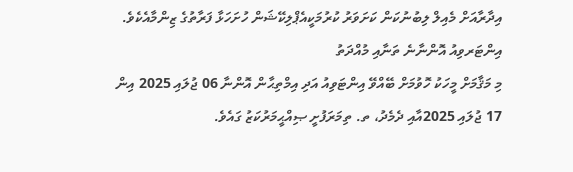އިދާރާއަށް މެއިލް ލިބުނުކަން ކަށަވަރު ކުރުމަކީއެޕްލިކޭޝަން ހުށަހަޅާ ފަރާތުގެ ޒިންމާއެކެވެ.
އިންޓަރވިއު އޮންނާނެ ތަނާއި މުއްދަތު
މި މަޤާމަށް މީހަކު ހޮވުމަށް ބޭއްވޭ އިންޓަވިއު އަދި އިމްތިޙާން އޮންނާ 06 ޖުލައި 2025 އިން 17 ޖުލައި 2025އާއި ދެމެދު، ތ. ތިމަރަފުށީ ޞިއްޙީމަރުކަޒު ގައެވެ.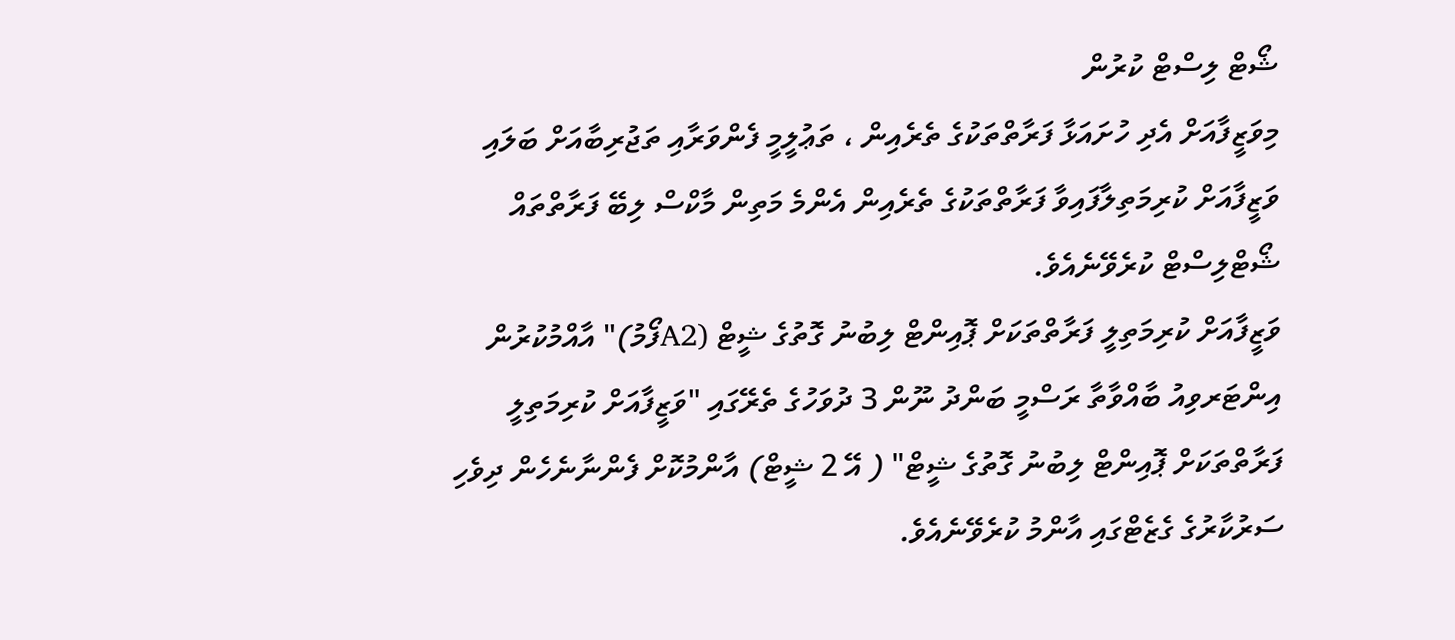ޝޯޓް ލިސްޓް ކުރުން
މިވަޒީފާއަށް އެދި ހުށައަޅާ ފަރާތްތަކުގެ ތެރެއިން ، ތަޢުލީމީ ފެންވަރާއި ތަޖުރިބާއަށް ބަލައި ވަޒީފާއަށް ކުރިމަތިލާފައިވާ ފަރާތްތަކުގެ ތެރެއިން އެންމެ މަތިން މާކްސް ލިބޭ ފަރާތްތައް ޝޯޓްލިސްޓް ކުރެވޭނެއެވެ.
ވަޒީފާއަށް ކުރިމަތިލީ ފަރާތްތަކަށް ޕޮއިންޓް ލިބުނު ގޮތުގެ ޝީޓް (A2ފޯމު)" އާއްމުކުރުން
އިންޓަރވިއު ބާއްވާތާ ރަސްމީ ބަންދު ނޫން 3 ދުވަހުގެ ތެރޭގައި "ވަޒީފާއަށް ކުރިމަތިލީ ފަރާތްތަކަށް ޕޮއިންޓް ލިބުނު ގޮތުގެ ޝީޓް" ( އޭ 2 ޝީޓް) އާންމުކޮށް ފެންނާނެހެން ދިވެހި ސަރުކާރުގެ ގެޒެޓްގައި އާންމު ކުރެވޭނެއެވެ.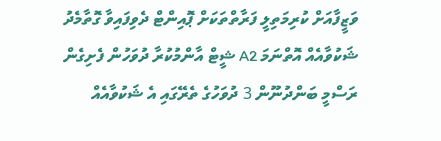ވަޒީފާއަށް ކުރިމަތިލީ ފަރާތްތަކަށް ޕޮއިންޓް ދެވިފައިވާ ގޮތާމެދު ޝަކުވާއެއް އޮތްނަމަ A2 ޝީޓް އާންމުކުރާ ދުވަހުން ފެށިގެން ރަސްމީ ބަންދުނޫން 3 ދުވަހުގެ ތެރޭގައި އެ ޝަކުވާއެއް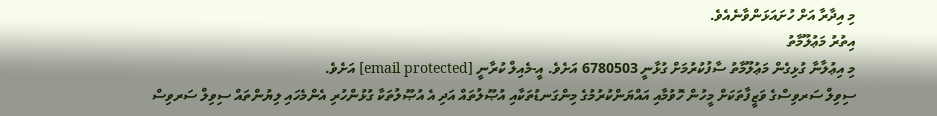މި އިދާރާ އަށް ހުށައަޅަންވާނެއެވެ.
އިތުރު މަޢުލޫމާތު
މި އިޢުލާނާ ގުޅިގެން މަޢުލޫމާތު ސާފުކުރުމަށް ގުޅާނީ 6780503 އަށެވެ. އީ-މެއިލް ކުރާނީ [email protected] އަށެވެ.
ސިވިލް ސަރވިސްގެ ވަޒީފާތަކަށް މީހުން ހޮވުމާއި އައްޔަންކުރުމުގެ މިންގަނޑުތަކާއި އުޞޫލުތައް އަދި އެ އުޞޫލުތަކާ ގުޅުންހުރި އެންމެހައި ލިޔުންތައް ސިވިލް ސަރވިސް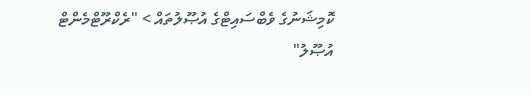ކޮމިޝަނުގެ ވެބްސައިޓްގެ އުޞޫލުތައް > "ރެކްރޫޓްމެންޓް އުޞޫލު"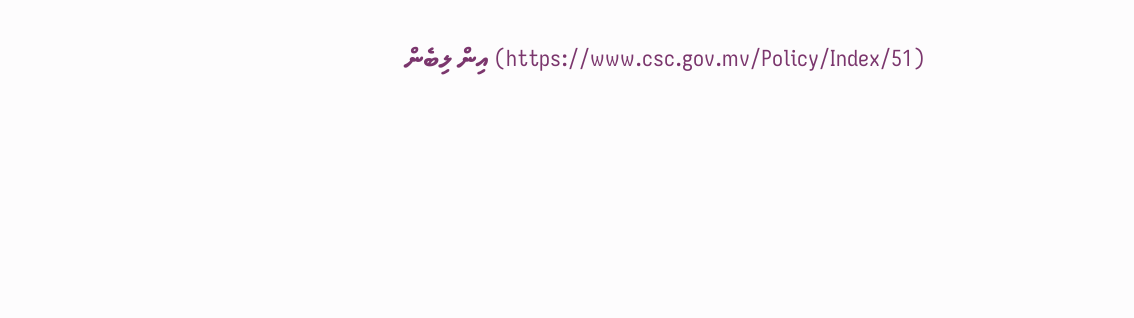(https://www.csc.gov.mv/Policy/Index/51) އިން ލިބެން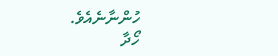ހުންނާނެއެވެ.
ހޯދާ